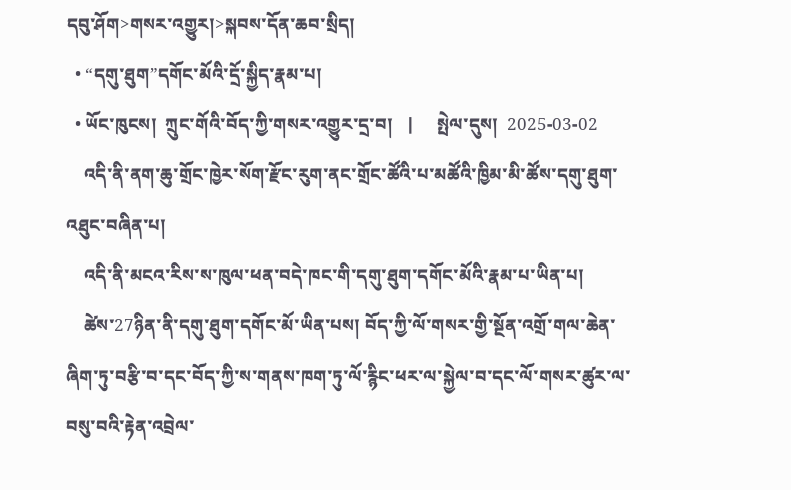དབུ་ཤོག>གསར་འགྱུར།>སྐབས་དོན་ཆབ་སྲིད།
  • “དགུ་ཐུག”དགོང་མོའི་དྲོ་སྐྱིད་རྣམ་པ།
  • ཡོང་ཁུངས།  ཀྲུང་གོའི་བོད་ཀྱི་གསར་འགྱུར་དྲ་བ།   |     སྤེལ་དུས།  2025-03-02
    འདི་ནི་ནག་ཆུ་གྲོང་ཁྱེར་སོག་རྫོང་རུག་ནང་གྲོང་ཚོའི་པ་མཚོའི་ཁྱིམ་མི་ཚོས་དགུ་ཐུག་འཐུང་བཞིན་པ།
    འདི་ནི་མངའ་རིས་ས་ཁུལ་ཕན་བདེ་ཁང་གི་དགུ་ཐུག་དགོང་མོའི་རྣམ་པ་ཡིན་པ།
    ཚེས་27ཉིན་ནི་དགུ་ཐུག་དགོང་མོ་ཡིན་པས། བོད་ཀྱི་ལོ་གསར་གྱི་སྔོན་འགྲོ་གལ་ཆེན་ཞིག་ཏུ་བརྩི་བ་དང་བོད་ཀྱི་ས་གནས་ཁག་ཏུ་ལོ་རྙིང་ཕར་ལ་སྐྱེལ་བ་དང་ལོ་གསར་ཚུར་ལ་བསུ་བའི་རྟེན་འབྲེལ་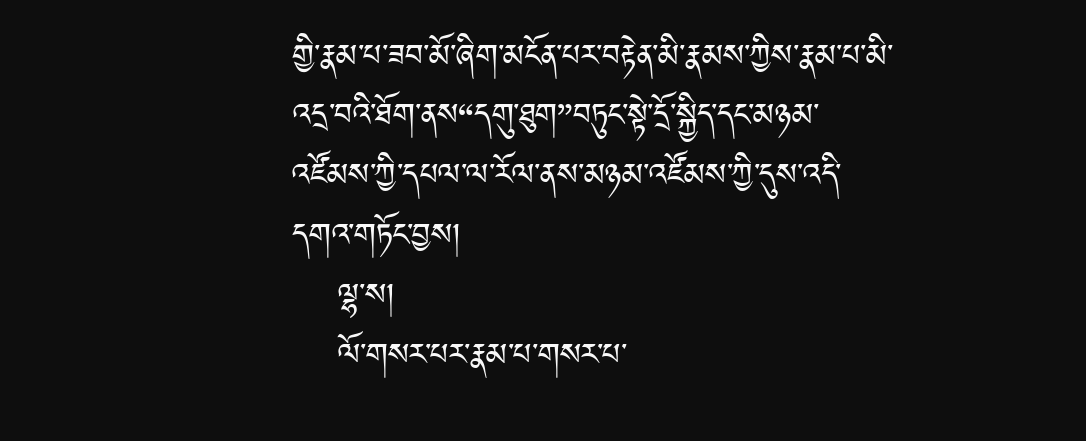གྱི་རྣམ་པ་ཟབ་མོ་ཞིག་མངོན་པར་བརྟེན་མི་རྣམས་ཀྱིས་རྣམ་པ་མི་འདྲ་བའི་ཐོག་ནས“དགུ་ཐུག”བཏུང་སྟེ་དྲོ་སྐྱིད་དང་མཉམ་འཛོམས་ཀྱི་དཔལ་ལ་རོལ་ནས་མཉམ་འཛོམས་ཀྱི་དུས་འདི་དགའ་གཏོང་བྱས།
    ལྷ་ས།
    ལོ་གསར་པར་རྣམ་པ་གསར་པ་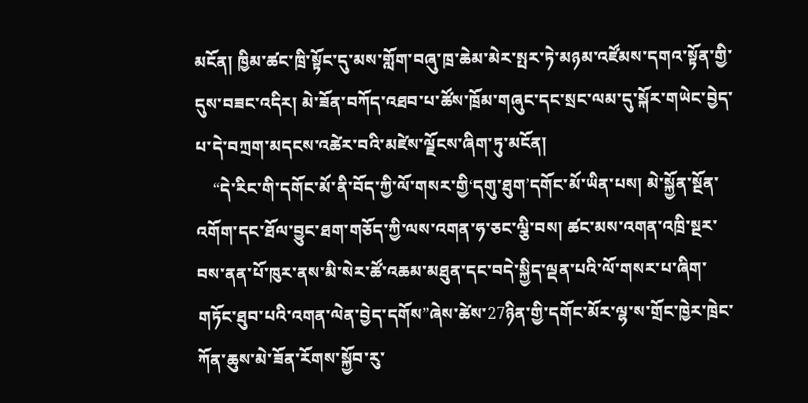མངོན། ཁྱིམ་ཚང་ཁྲི་སྟོང་དུ་མས་གློག་བཞུ་ཁྲ་ཆེམ་མེར་སྤར་ཏེ་མཉམ་འཛོམས་དགའ་སྟོན་གྱི་དུས་བཟང་འདིར། མེ་ཟོན་བཀོད་འཐབ་པ་ཚོས་ཁྲོམ་གཞུང་དང་སྲང་ལམ་དུ་སྐོར་གཡེང་བྱེད་པ་དེ་བཀྲག་མདངས་འཚེར་བའི་མཛེས་ལྗོངས་ཞིག་ཏུ་མངོན།
    “དེ་རིང་གི་དགོང་མོ་ནི་བོད་ཀྱི་ལོ་གསར་གྱི‘དགུ་ཐུག’དགོང་མོ་ཡིན་པས། མེ་སྐྱོན་སྔོན་འགོག་དང་ཐོལ་བྱུང་ཐག་གཅོད་ཀྱི་ལས་འགན་ཧ་ཅང་ལྕི་བས། ཚང་མས་འགན་འཁྲི་སྔར་བས་ནན་པོ་ཁུར་ནས་མི་སེར་ཚོ་འཆམ་མཐུན་དང་བདེ་སྐྱིད་ལྡན་པའི་ལོ་གསར་པ་ཞིག་གཏོང་ཐུབ་པའི་འགན་ལེན་བྱེད་དགོས”ཞེས་ཚེས་27ཉིན་གྱི་དགོང་མོར་ལྷ་ས་གྲོང་ཁྱེར་ཁྲེང་ཀོན་ཆུས་མེ་ཟོན་རོགས་སྐྱོབ་རུ་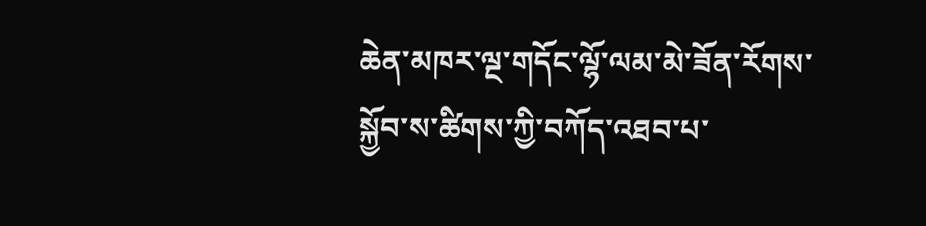ཆེན་མཁར་ལྔ་གདོང་ལྷོ་ལམ་མེ་ཟོན་རོགས་སྐྱོབ་ས་ཚིགས་ཀྱི་བཀོད་འཐབ་པ་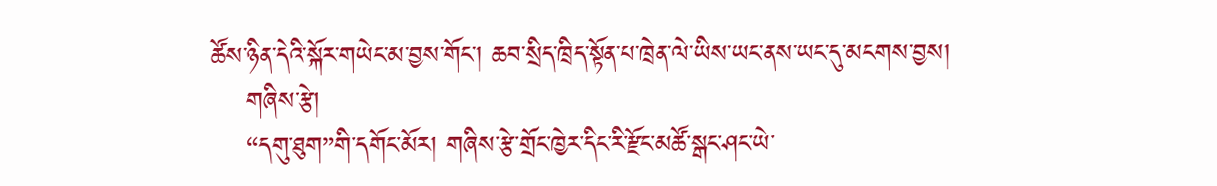ཚོས་ཉིན་དེའི་སྐོར་གཡེང་མ་བྱས་གོང་། ཆབ་སྲིད་ཁྲིད་སྟོན་པ་ཁྲེན་ལེ་ཡིས་ཡང་ནས་ཡང་དུ་མངགས་བྱས།
    གཞིས་རྩེ།
    “དགུ་ཐུག”གི་དགོང་མོར། གཞིས་རྩེ་གྲོང་ཁྱེར་དིང་རི་རྫོང་མཚོ་སྒང་ཤང་ཡེ་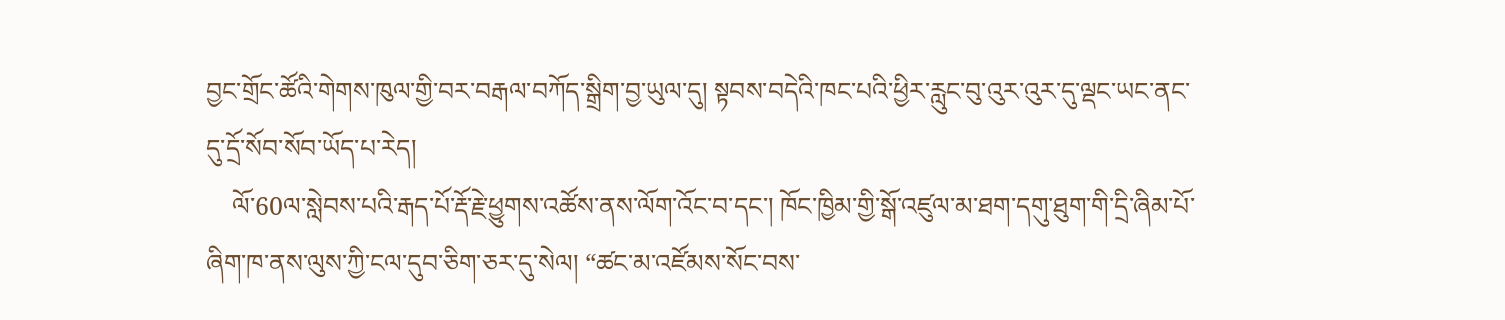བྱང་གྲོང་ཚོའི་གེགས་ཁུལ་གྱི་བར་བརྒལ་བཀོད་སྒྲིག་བྱ་ཡུལ་དུ། སྟབས་བདེའི་ཁང་པའི་ཕྱིར་རླུང་བུ་འུར་འུར་དུ་ལྡང་ཡང་ནང་དུ་དྲོ་སོབ་སོབ་ཡོད་པ་རེད།
    ལོ་60ལ་སླེབས་པའི་རྒད་པོ་རྡོ་རྗེ་ཕྱུགས་འཚོས་ནས་ལོག་འོང་བ་དང་། ཁོང་ཁྱིམ་གྱི་སྒོ་འཛུལ་མ་ཐག་དགུ་ཐུག་གི་དྲི་ཞིམ་པོ་ཞིག་ཁ་ནས་ལུས་ཀྱི་ངལ་དུབ་ཅིག་ཅར་དུ་སེལ། “ཚང་མ་འཛོམས་སོང་བས་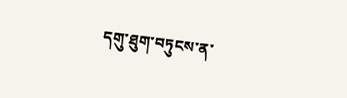དགུ་ཐུག་བཏུངས་ན་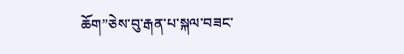ཆོག”ཅེས་བུ་རྒན་པ་སྐལ་བཟང་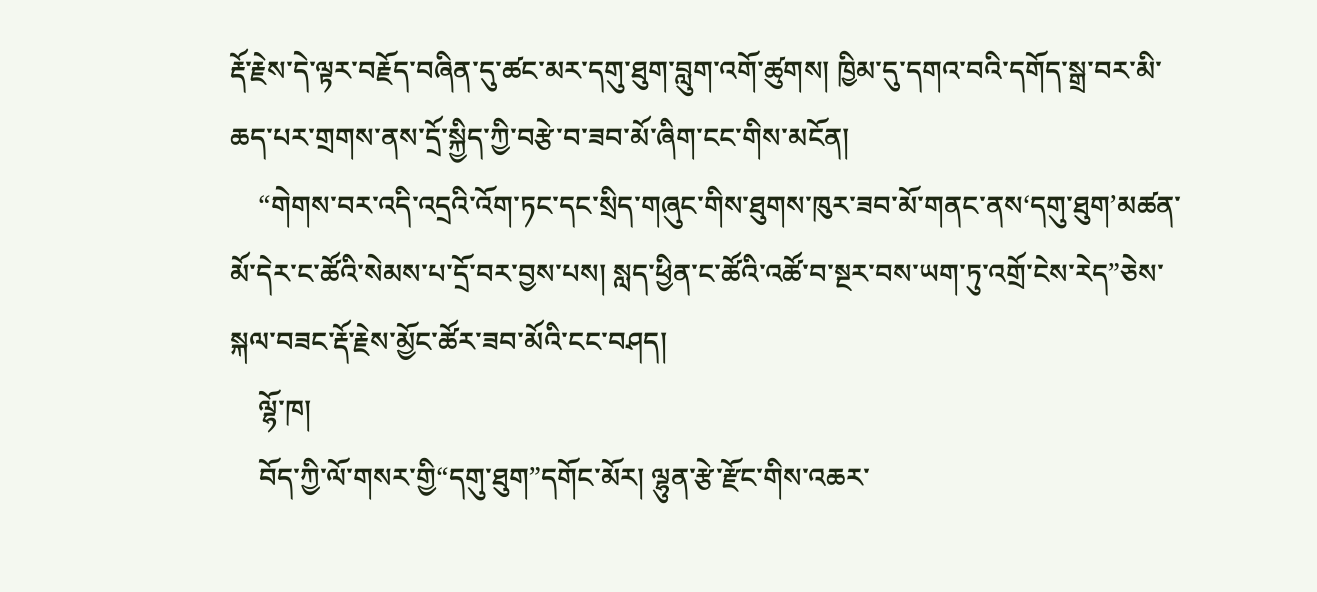རྡོ་རྗེས་དེ་ལྟར་བརྗོད་བཞིན་དུ་ཚང་མར་དགུ་ཐུག་བླུག་འགོ་ཚུགས། ཁྱིམ་དུ་དགའ་བའི་དགོད་སྒྲ་བར་མི་ཆད་པར་གྲགས་ནས་དྲོ་སྐྱིད་ཀྱི་བརྩེ་བ་ཟབ་མོ་ཞིག་ངང་གིས་མངོན།
    “གེགས་བར་འདི་འདྲའི་འོག་ཏང་དང་སྲིད་གཞུང་གིས་ཐུགས་ཁུར་ཟབ་མོ་གནང་ནས‘དགུ་ཐུག’མཚན་མོ་དེར་ང་ཚོའི་སེམས་པ་དྲོ་བར་བྱས་པས། སླད་ཕྱིན་ང་ཚོའི་འཚོ་བ་སྔར་བས་ཡག་ཏུ་འགྲོ་ངེས་རེད”ཅེས་སྐལ་བཟང་རྡོ་རྗེས་མྱོང་ཚོར་ཟབ་མོའི་ངང་བཤད།
    ལྷོ་ཁ།
    བོད་ཀྱི་ལོ་གསར་གྱི“དགུ་ཐུག”དགོང་མོར། ལྷུན་རྩེ་རྫོང་གིས་འཆར་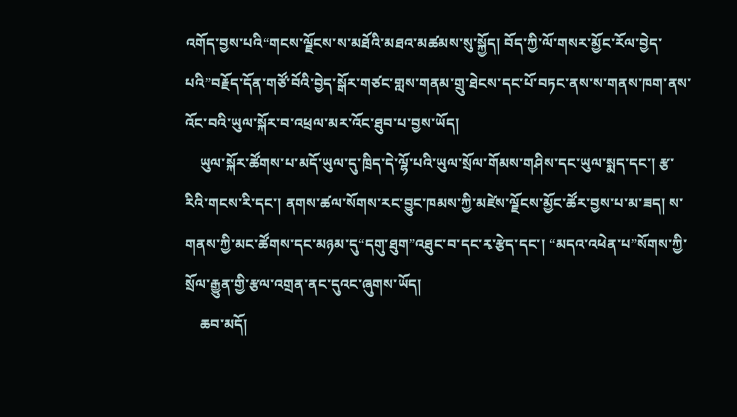འགོད་བྱས་པའི“གངས་ལྗོངས་ས་མཐོའི་མཐའ་མཚམས་སུ་སྐྱོད། བོད་ཀྱི་ལོ་གསར་མྱོང་རོལ་བྱེད་པའི”བརྗོད་དོན་གཙོ་བོའི་བྱེད་སྒོར་གཙང་གླས་གནམ་གྲུ་ཐེངས་དང་པོ་བཏང་ནས་ས་གནས་ཁག་ནས་འོང་བའི་ཡུལ་སྐོར་བ་འཕྲལ་མར་འོང་ཐུབ་པ་བྱས་ཡོད།
    ཡུལ་སྐོར་ཚོགས་པ་མདོ་ཡུལ་དུ་ཁྲིད་དེ་ལྷོ་པའི་ཡུལ་སྲོལ་གོམས་གཤིས་དང་ཡུལ་སྨད་དང་། རྩ་རིའི་གངས་རི་དང་། ནགས་ཚལ་སོགས་རང་བྱུང་ཁམས་ཀྱི་མཛེས་ལྗོངས་མྱོང་ཚོར་བྱས་པ་མ་ཟད། ས་གནས་ཀྱི་མང་ཚོགས་དང་མཉམ་དུ“དགུ་ཐུག”འཐུང་བ་དང་རྭ་རྩེད་དང་། “མདའ་འཕེན་པ”སོགས་ཀྱི་སྲོལ་རྒྱུན་གྱི་རྩལ་འགྲན་ནང་དུའང་ཞུགས་ཡོད།
    ཆབ་མདོ།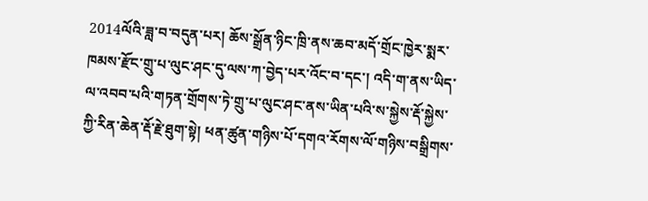2014ལོའི་ཟླ་བ་བདུན་པར། ཆོས་སྒྲོན་ཉིང་ཁྲི་ནས་ཆབ་མདོ་གྲོང་ཁྱེར་སྨར་ཁམས་རྫོང་གྲུ་པ་ལུང་ཤང་དུ་ལས་ཀ་བྱེད་པར་འོང་བ་དང་། འདི་ག་ནས་ཡིད་ལ་འབབ་པའི་གཏན་གྲོགས་ཏེ་གྲུ་པ་ལུང་ཤང་ནས་ཡིན་པའི་ས་སྐྱེས་རྡོ་སྐྱེས་ཀྱི་རིན་ཆེན་རྡོ་རྗེ་ཐུག་སྟེ། ཕན་ཚུན་གཉིས་པོ་དགའ་རོགས་ལོ་གཉིས་བསྒྲིགས་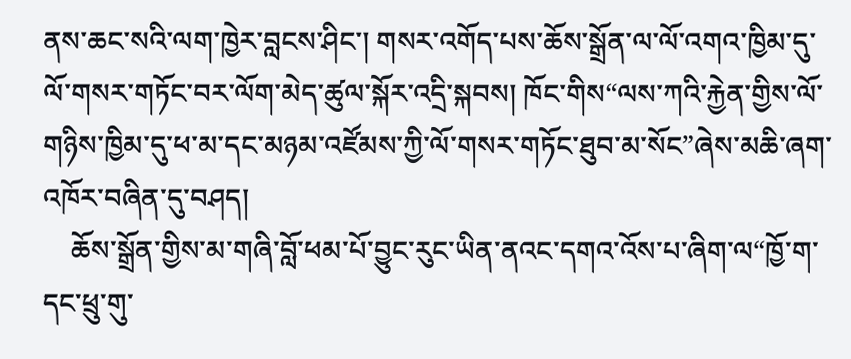ནས་ཆང་སའི་ལག་ཁྱེར་བླངས་ཤིང་། གསར་འགོད་པས་ཆོས་སྒྲོན་ལ་ལོ་འགའ་ཁྱིམ་དུ་ལོ་གསར་གཏོང་བར་ལོག་མེད་ཚུལ་སྐོར་འདྲི་སྐབས། ཁོང་གིས“ལས་ཀའི་རྐྱེན་གྱིས་ལོ་གཉིས་ཁྱིམ་དུ་ཕ་མ་དང་མཉམ་འཛོམས་ཀྱི་ལོ་གསར་གཏོང་ཐུབ་མ་སོང”ཞེས་མཆི་ཞག་འཁོར་བཞིན་དུ་བཤད།
    ཆོས་སྒྲོན་གྱིས་མ་གཞི་བློ་ཕམ་པོ་བྱུང་རུང་ཡིན་ནའང་དགའ་འོས་པ་ཞིག་ལ“ཁྱོ་ག་དང་ཕྲུ་གུ་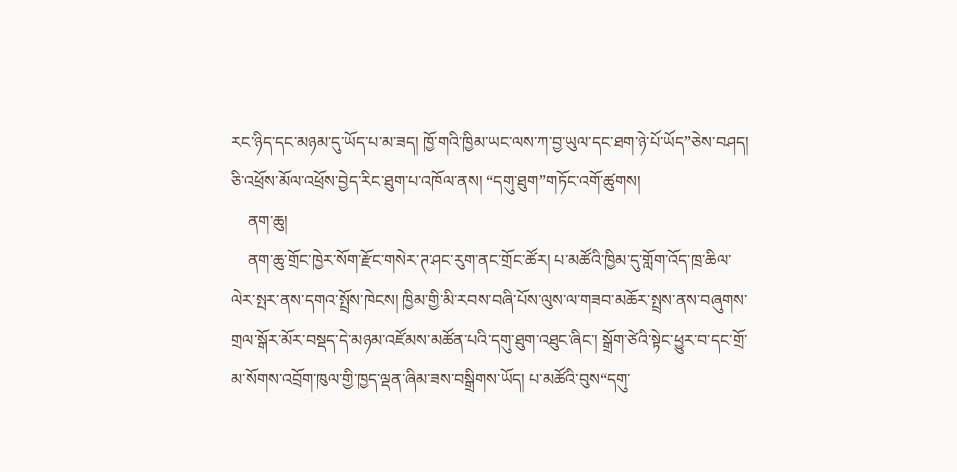རང་ཉིད་དང་མཉམ་དུ་ཡོད་པ་མ་ཟད། ཁྱོ་གའི་ཁྱིམ་ཡང་ལས་ཀ་བྱ་ཡུལ་དང་ཐག་ཉེ་པོ་ཡོད”ཅེས་བཤད། ཅི་འཕྲོས་མོལ་འཕྲོས་བྱེད་རིང་ཐུག་པ་འཁོལ་ནས། “དགུ་ཐུག”གཏོང་འགོ་ཚུགས།
    ནག་ཆུ།
    ནག་ཆུ་གྲོང་ཁྱེར་སོག་རྫོང་གསེར་ཊ་ཤང་རུག་ནང་གྲོང་ཚོར། པ་མཚོའི་ཁྱིམ་དུ་གློག་འོད་ཁྲ་ཆིལ་ལེར་སྤར་ནས་དགའ་སྤྲོས་ཁེངས། ཁྱིམ་གྱི་མི་རབས་བཞི་པོས་ལུས་ལ་གཟབ་མཆོར་སྤྲས་ནས་བཞུགས་གྲལ་སྒོར་མོར་བསྡད་དེ་མཉམ་འཛོམས་མཚོན་པའི་དགུ་ཐུག་འཐུང་ཞིང་། སྒྲོག་ཙེའི་སྟེང་ཕྱུར་བ་དང་གྲོ་མ་སོགས་འབྲོག་ཁུལ་གྱི་ཁྱད་ལྡན་ཞིམ་ཟས་བསྒྲིགས་ཡོད། པ་མཚོའི་བུས“དགུ་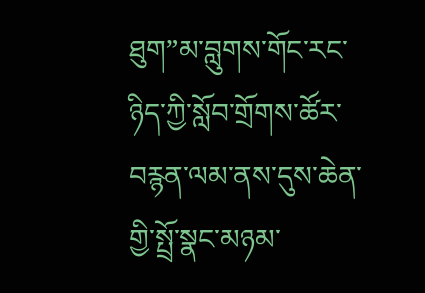ཐུག”མ་བླུགས་གོང་རང་ཉིད་ཀྱི་སློབ་གྲོགས་ཚོར་བརྙན་ལམ་ནས་དུས་ཆེན་གྱི་སྤྲོ་སྣང་མཉམ་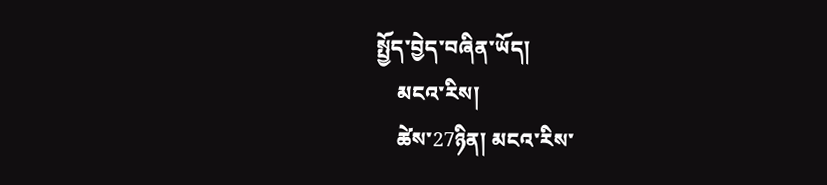སྤྱོད་བྱེད་བཞིན་ཡོད།
    མངའ་རིས།
    ཚེས་27ཉིན། མངའ་རིས་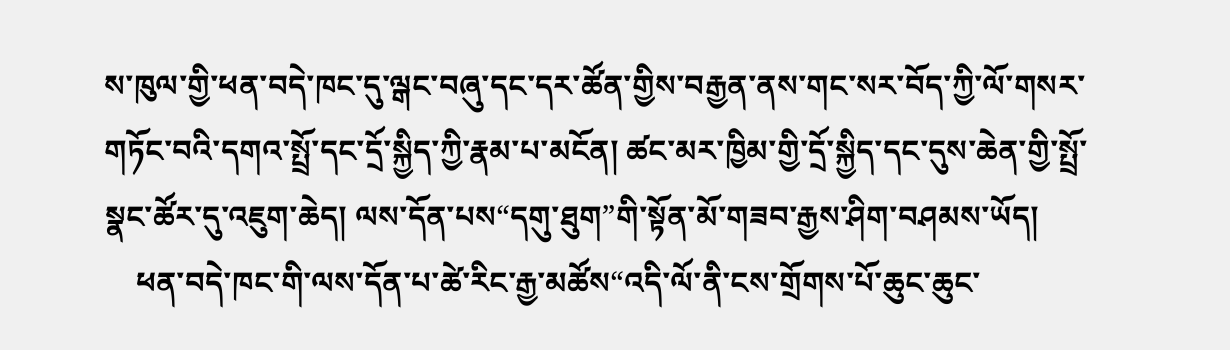ས་ཁུལ་གྱི་ཕན་བདེ་ཁང་དུ་ལྒང་བཞུ་དང་དར་ཚོན་གྱིས་བརྒྱན་ནས་གང་སར་བོད་ཀྱི་ལོ་གསར་གཏོང་བའི་དགའ་སྤྲོ་དང་དྲོ་སྐྱིད་ཀྱི་རྣམ་པ་མངོན། ཚང་མར་ཁྱིམ་གྱི་དྲོ་སྐྱིད་དང་དུས་ཆེན་གྱི་སྤྲོ་སྣང་ཚོར་དུ་འཇུག་ཆེད། ལས་དོན་པས“དགུ་ཐུག”གི་སྟོན་མོ་གཟབ་རྒྱས་ཤིག་བཤམས་ཡོད།
    ཕན་བདེ་ཁང་གི་ལས་དོན་པ་ཚེ་རིང་རྒྱ་མཚོས“འདི་ལོ་ནི་ངས་གྲོགས་པོ་ཆུང་ཆུང་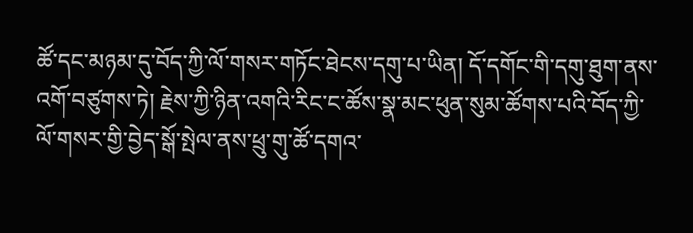ཚོ་དང་མཉམ་དུ་བོད་ཀྱི་ལོ་གསར་གཏོང་ཐེངས་དགུ་པ་ཡིན། དོ་དགོང་གི་དགུ་ཐུག་ནས་འགོ་བཙུགས་ཏེ། རྗེས་ཀྱི་ཉིན་འགའི་རིང་ང་ཚོས་སྣ་མང་ཕུན་སུམ་ཚོགས་པའི་བོད་ཀྱི་ལོ་གསར་གྱི་བྱེད་སྒོ་སྤེལ་ནས་ཕྲུ་གུ་ཚོ་དགའ་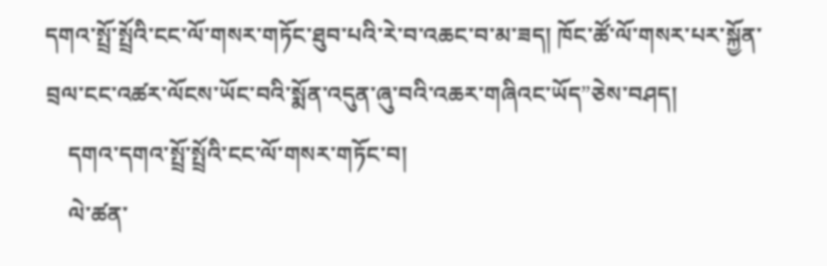དགའ་སྤྲོ་སྤྲོའི་ངང་ལོ་གསར་གཏོང་ཐུབ་པའི་རེ་བ་འཆང་བ་མ་ཟད། ཁོང་ཚོ་ལོ་གསར་པར་སྐྱོན་བྲལ་ངང་འཚར་ལོངས་ཡོང་བའི་སྨོན་འདུན་ཞུ་བའི་འཆར་གཞིའང་ཡོད”ཅེས་བཤད།
    དགའ་དགའ་སྤྲོ་སྤྲོའི་ངང་ལོ་གསར་གཏོང་བ།
    ལེ་ཚན་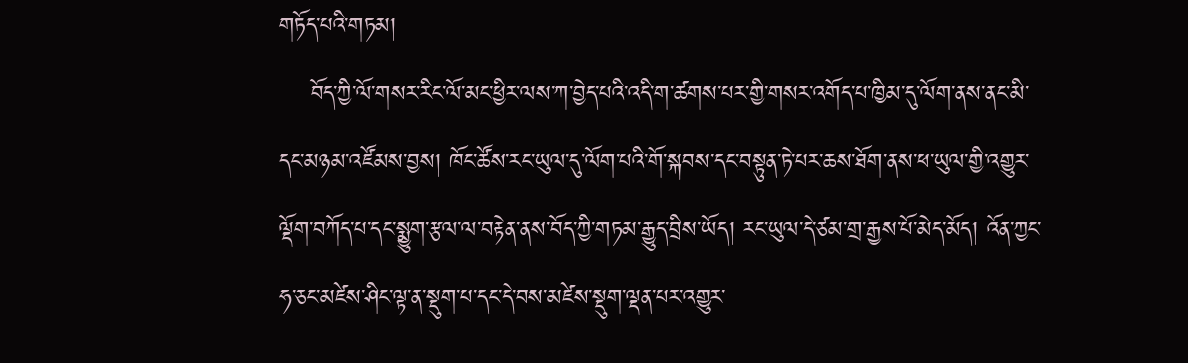གཏོད་པའི་གཏམ།
    བོད་ཀྱི་ལོ་གསར་རིང་ལོ་མང་ཕྱིར་ལས་ཀ་བྱེད་པའི་འདི་ག་ཚགས་པར་གྱི་གསར་འགོད་པ་ཁྱིམ་དུ་ལོག་ནས་ནང་མི་དང་མཉམ་འཛོམས་བྱས། ཁོང་ཚོས་རང་ཡུལ་དུ་ལོག་པའི་གོ་སྐབས་དང་བསྟུན་ཏེ་པར་ཆས་ཐོག་ནས་ཕ་ཡུལ་གྱི་འགྱུར་ལྡོག་བཀོད་པ་དང་སྨྱུག་རྩལ་ལ་བརྟེན་ནས་བོད་ཀྱི་གཏམ་རྒྱུད་བྲིས་ཡོད། རང་ཡུལ་དེ་ཙམ་གྲ་རྒྱས་པོ་མེད་མོད། འོན་ཀྱང་ཧ་ཅང་མཛེས་ཤིང་ལྟ་ན་སྡུག་པ་དང་དེ་བས་མཛེས་སྡུག་ལྡན་པར་འགྱུར་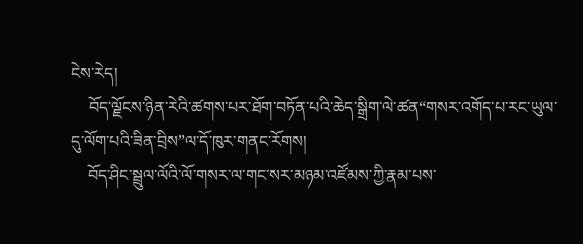ངེས་རེད།
    བོད་ལྗོངས་ཉིན་རེའི་ཚགས་པར་ཐོག་བཏོན་པའི་ཆེད་སྒྲིག་ལེ་ཚན“གསར་འགོད་པ་རང་ཡུལ་དུ་ལོག་པའི་ཟིན་བྲིས”ལ་དོ་ཁུར་གནང་རོགས།
    བོད་ཤིང་སྦྲུལ་ལོའི་ལོ་གསར་ལ་གང་སར་མཉམ་འཛོམས་ཀྱི་རྣམ་པས་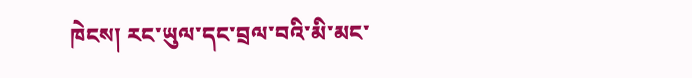ཁེངས། རང་ཡུལ་དང་བྲལ་བའི་མི་མང་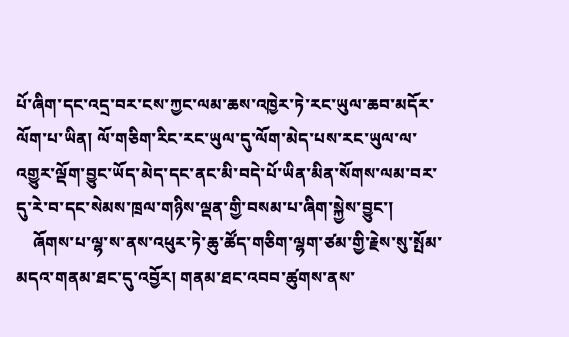པོ་ཞིག་དང་འདྲ་བར་ངས་ཀྱང་ལམ་ཆས་འཁྱེར་ཏེ་རང་ཡུལ་ཆབ་མདོར་ལོག་པ་ཡིན། ལོ་གཅིག་རིང་རང་ཡུལ་དུ་ལོག་མེད་པས་རང་ཡུལ་ལ་འགྱུར་ལྡོག་བྱུང་ཡོད་མེད་དང་ནང་མི་བདེ་པོ་ཡིན་མིན་སོགས་ལམ་བར་དུ་རེ་བ་དང་སེམས་ཁྲལ་གཉིས་ལྡན་གྱི་བསམ་པ་ཞིག་སྐྱེས་བྱུང་།
    ཞོགས་པ་ལྷ་ས་ནས་འཕུར་ཏེ་ཆུ་ཚོད་གཅིག་ལྷག་ཙམ་གྱི་རྗེས་སུ་སྤོམ་མདའ་གནམ་ཐང་དུ་འབྱོར། གནམ་ཐང་འབབ་ཚུགས་ནས་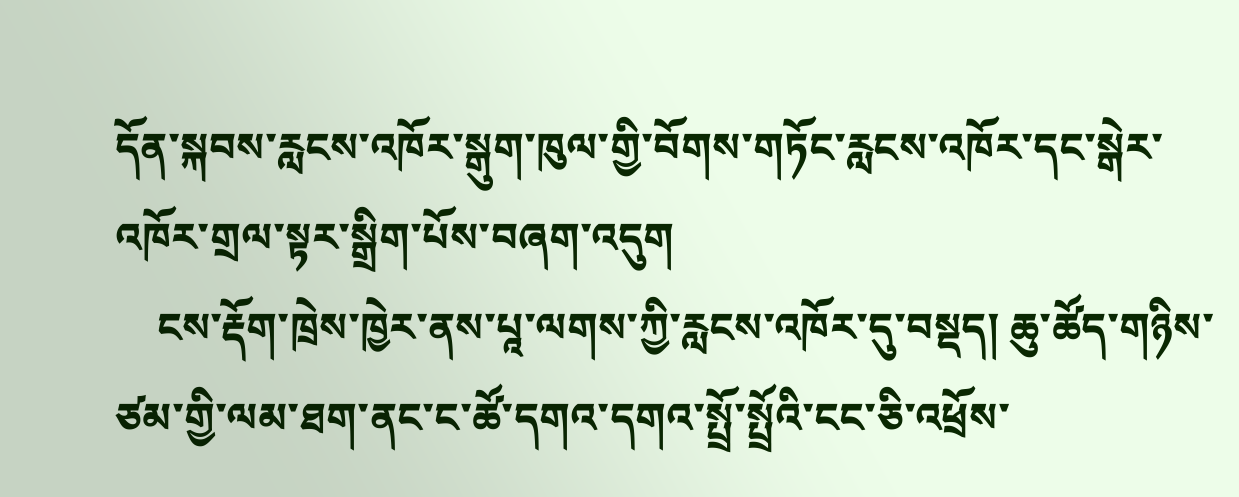དོན་སྐབས་རླངས་འཁོར་སྒུག་ཁུལ་གྱི་བོགས་གཏོང་རླངས་འཁོར་དང་སྒེར་འཁོར་གྲལ་སྟར་སྒྲིག་པོས་བཞག་འདུག
    ངས་རྡོག་ཁྲེས་ཁྱེར་ནས་པཱ་ལགས་ཀྱི་རླངས་འཁོར་དུ་བསྡད། ཆུ་ཚོད་གཉིས་ཙམ་གྱི་ལམ་ཐག་ནང་ང་ཚོ་དགའ་དགའ་སྤྲོ་སྤྲོའི་ངང་ཅི་འཕྲོས་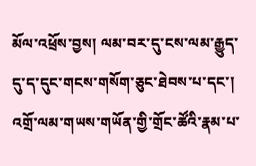མོལ་འཕྲོས་བྱས། ལམ་བར་དུ་ངས་ལམ་རྒྱུད་དུ་ད་དུང་གངས་གསོག་ཅུང་ཐེབས་པ་དང་། འགྲོ་ལམ་གཡས་གཡོན་གྱི་གྲོང་ཚོའི་རྣམ་པ་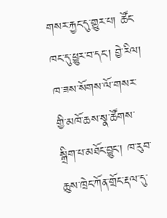གསར་རྐྱང་དུ་གྱུར་པ། ཚོང་ཁང་དུ་ཕྱུར་བ་དང་། བྱེ་རིལ། ཁ་ཟས་སོགས་ལོ་གསར་གྱི་མཁོ་ཆས་སྣ་ཚོགས་སྒྲིག་པ་མཐོང་བྱུང་། ཁ་རུབ་ཆུས་ཁྲེང་ཀོན་གྲོང་རྡལ་དུ་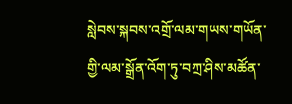སླེབས་སྐབས་འགྲོ་ལམ་གཡས་གཡོན་གྱི་ལམ་སྒྲོན་འོག་ཏུ་བཀྲ་ཤིས་མཚོན་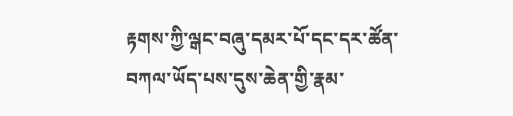རྟགས་ཀྱི་ལྒང་བཞུ་དམར་པོ་དང་དར་ཚོན་བཀལ་ཡོད་པས་དུས་ཆེན་གྱི་རྣམ་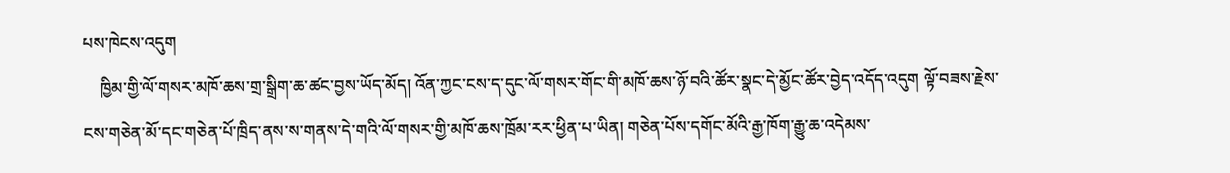པས་ཁེངས་འདུག
    ཁྱིམ་གྱི་ལོ་གསར་མཁོ་ཆས་གྲ་སྒྲིག་ཆ་ཚང་བྱས་ཡོད་མོད། འོན་ཀྱང་ངས་ད་དུང་ལོ་གསར་གོང་གི་མཁོ་ཆས་ཉོ་བའི་ཚོར་སྣང་དེ་མྱོང་ཚོར་བྱེད་འདོད་འདུག ལྟོ་བཟས་རྗེས་ངས་གཅེན་མོ་དང་གཅེན་པོ་ཁྲིད་ནས་ས་གནས་དེ་གའི་ལོ་གསར་གྱི་མཁོ་ཆས་ཁྲོམ་རར་ཕྱིན་པ་ཡིན། གཅེན་པོས་དགོང་མོའི་རྒྱ་ཁོག་རྒྱུ་ཆ་འདེམས་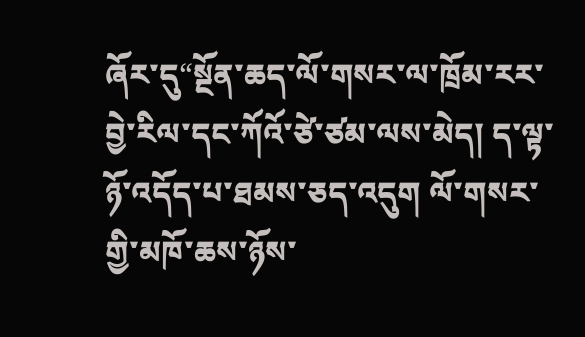ཞོར་དུ“སྔོན་ཆད་ལོ་གསར་ལ་ཁྲོམ་རར་བྱེ་རིལ་དང་ཀོའོ་ཙེ་ཙམ་ལས་མེད། ད་ལྟ་ཉོ་འདོད་པ་ཐམས་ཅད་འདུག ལོ་གསར་གྱི་མཁོ་ཆས་ཉོས་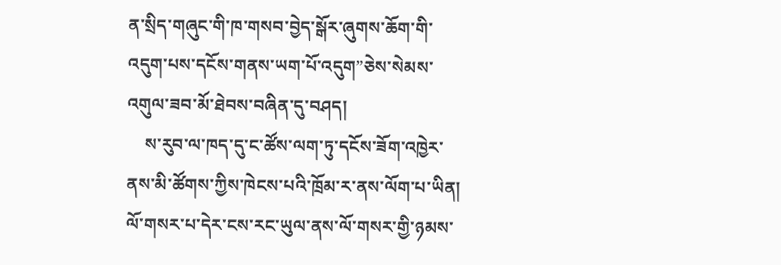ན་སྲིད་གཞུང་གི་ཁ་གསབ་བྱེད་སྒོར་ཞུགས་ཆོག་གི་འདུག་པས་དངོས་གནས་ཡག་པོ་འདུག”ཅེས་སེམས་འགུལ་ཟབ་མོ་ཐེབས་བཞིན་དུ་བཤད།
    ས་རུབ་ལ་ཁད་དུ་ང་ཚོས་ལག་ཏུ་དངོས་ཟོག་འཁྱེར་ནས་མི་ཚོགས་ཀྱིས་ཁེངས་པའི་ཁྲོམ་ར་ནས་ལོག་པ་ཡིན། ལོ་གསར་པ་དེར་ངས་རང་ཡུལ་ནས་ལོ་གསར་གྱི་ཉམས་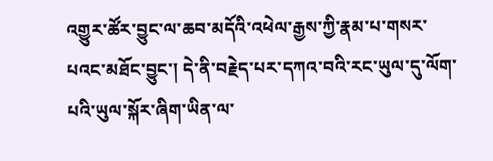འགྱུར་ཚོར་བྱུང་ལ་ཆབ་མདོའི་འཕེལ་རྒྱས་ཀྱི་རྣམ་པ་གསར་པའང་མཐོང་བྱུང་། དེ་ནི་བརྗེད་པར་དཀའ་བའི་རང་ཡུལ་དུ་ལོག་པའི་ཡུལ་སྐོར་ཞིག་ཡིན་ལ་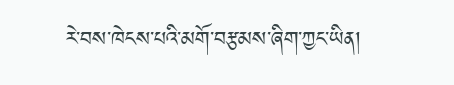རེ་བས་ཁེངས་པའི་མགོ་བརྩམས་ཞིག་ཀྱང་ཡིན།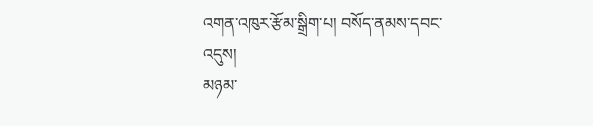འགན་འཁུར་རྩོམ་སྒྲིག་པ། བསོད་ནམས་དབང་འདུས།
མཉམ་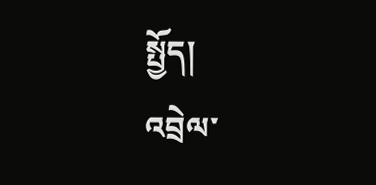སྤྱོད།
འབྲེལ་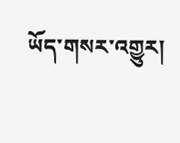ཡོད་གསར་འགྱུར།